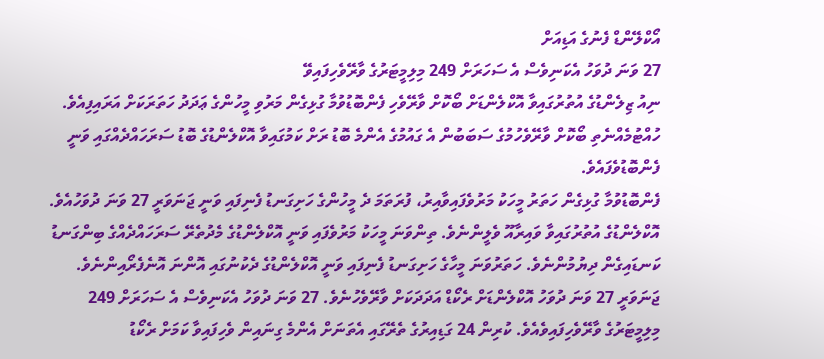އޯކްލޭންޑް ފެނުގެ އަޑިއަށް
27 ވަނަ ދުވަހު އެކަނިވެސް އެ ސަހަރަށް 249 މިލިމީޓަރުގެ ވާރޭވެހިފައިވޭ
ނިއު ޒިލެންޑުގެ އުތުރުގައިވާ އޮކްލެންޑަށް ބޯކޮށް ވާރޭވެހި ފެންބޮޑުވުމާ ގުޅިގެން މަރުވި މީހުންގެ ޢަދަދު ހަތަރަކަށް އަރައިފިއެވެ. ހުއްޓުމެއްނެތި ބޯކޮށް ވާރޭވެހުމުގެ ސަބަބުން އެ ގައުމުގެ އެންމެ ބޮޑު ރަށް ކަމުގައިވާ އޮކްލެންޑުގެ ބޮޑު ސަރަހައްދެއްގައި ވަނީ ފެންބޮޑުވެފައެވެ.
ފެންބޮޑުވުމާ ގުޅިގެން ހަތަރު މީހަކު މަރުވެފައިވާއިރު، ފުރަތަމަ ދެ މީހުންގެ ހަށިގަނޑު ފެނިފައި ވަނީ ޖަނަވަރީ 27 ވަނަ ދުވަހުއެވެ. އޮކްލެންޑުގެ އުތުރުގައިވާ ވައިރާއޫ ވެލީންނެވެ. ތިންވަނަ މީހަކު މަރުވެފައި ވަނީ އޮކްލެންޑުގެ މެދުތެރޭ ސަރަހައްދެއްގެ ބިންގަނޑު ކަނޑައިގެން ދިޔުމުންނެވެ. ހަތަރުވަނަ މީހާގެ ހަށިގަނޑު ފެނިފައި ވަނީ އޮކްލެންޑުގެ ދެކުނުގައި އޮންނަ އޮނެފެރޯއިންނެވެ.
ޖަނަވަރީ 27 ވަނަ ދުވަހު އޮކްލެންޑަށް ރެކޯޑް އަދަދަކަށް ވާރޭވެހުނެވެ. 27 ވަނަ ދުވަހު އެކަނިވެސް އެ ސަހަރަށް 249 މިލިމީޓަރުގެ ވާރޭވެހިފައިވެއެވެ. ކުރިން 24 ގަޑިއިރުގެ ތެރޭގައި އެތަނަށް އެންމެ ގިނައިން ވެހިފައިވާ ކަމަށް ރެކޯޑު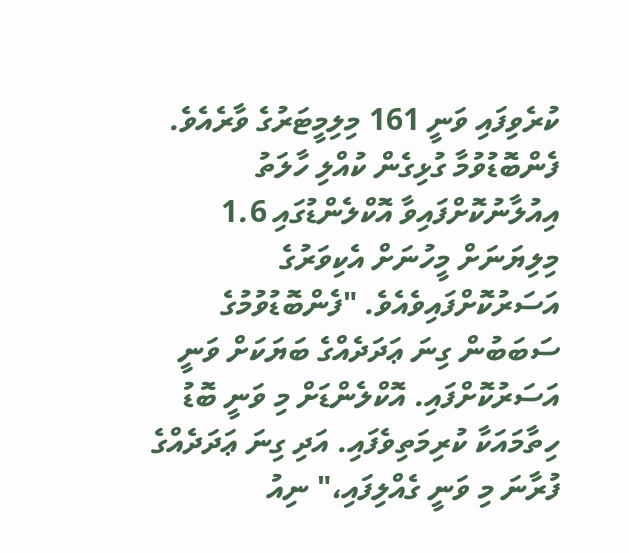ކުރެވިފައި ވަނީ 161 މިލިމީޓަރުގެ ވާރެއެވެ.
ފެންބޮޑުވުމާ ގުޅިގެން ކުއްލި ހާލަތު އިއުލާނުކޮށްފައިވާ އޮކްލެންޑުގައި 1.6 މިލިޔަނަށް މީހުނަށް އެކިވަރުގެ އަސަރުކޮށްފައިވެއެވެ. "ފެންބޮޑުވުމުގެ ސަބަބުން ގިނަ ޢަދަދެއްގެ ބަޔަކަށް ވަނީ އަސަރުކޮށްފައި. އޮކްލެންޑަށް މި ވަނީ ބޮޑު ހިތާމައަކާ ކުރިމަތިވެފައި. އަދި ގިނަ ޢަދަދެއްގެ ފުރާނަ މި ވަނީ ގެއްލިފައި،" ނިއު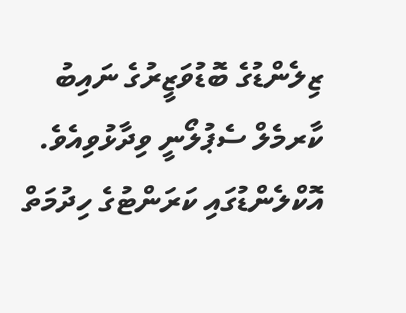ޒިލެންޑުގެ ބޮޑުވަޒީރުގެ ނައިބު ކާރމެލް ސެޕުލޯނީ ވިދާޅުވިއެވެ.
އޮކްލެންޑުގައި ކަރަންޓުގެ ހިދުމަތް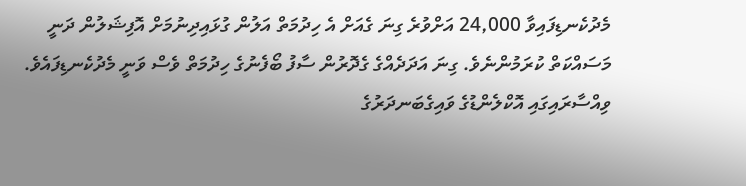މެދުކެނޑިފައިވާ 24,000 އަށްވުރެ ގިނަ ގެއަށް އެ ހިދުމަތް އަލުން ގުޅައިދިނުމަށް އޮފިޝަލުން ދަނީ މަސައްކަތް ކުރަމުންނެވެ. ގިނަ އަދަދެއްގެ ގެދޮރުން ސާފު ބޯފެނުގެ ހިދުމަތް ވެސް ވަނީ މެދުކެނޑިފައެވެ. ވިއްސާރައިގައި އޮކްލެންޑުގެ ވައިގެބަނދަރުގެ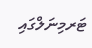ޓަރމިނަލްގައި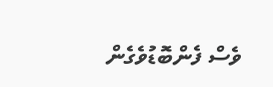ވެސް ފެންބޮޑުވެގެން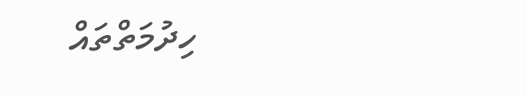ހިދުމަތްތައް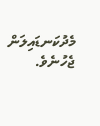މެދުކަނޑައިލަން ޖެހުނެވެ.